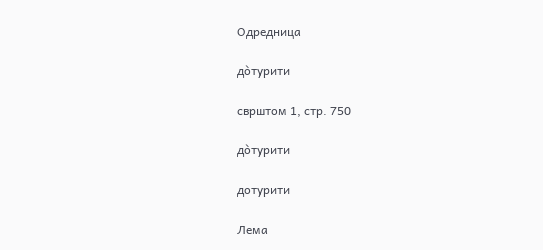Одредница

до̀турити

сврштом 1, стр. 750

до̀турити

дотурити

Лема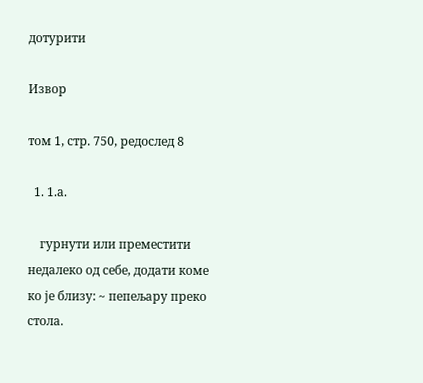дотурити

Извор

том 1, стр. 750, редослед 8

  1. 1.а.

    гурнути или преместити недалеко од себе, додати коме ко је близу: ~ пепељару преко стола.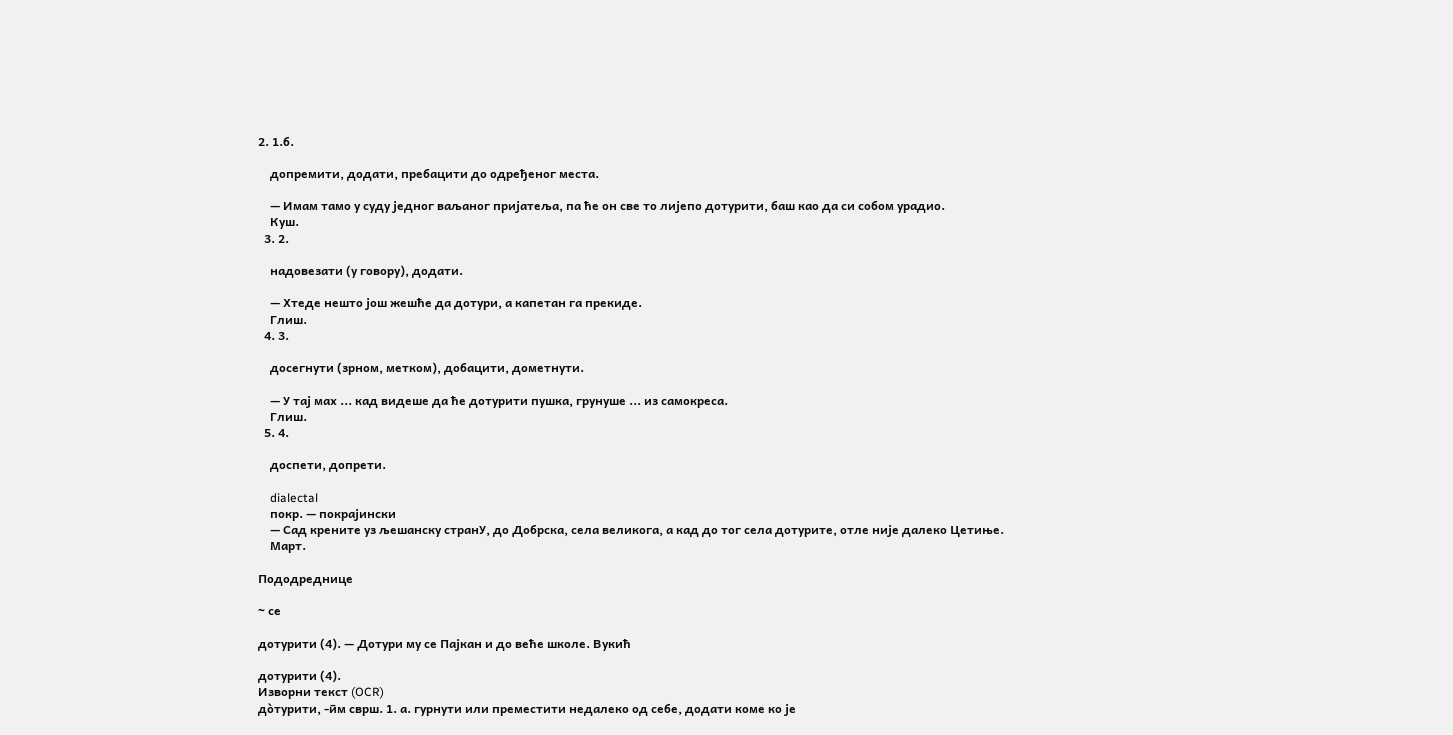2. 1.б.

    допремити, додати, пребацити до одређеног места.

    — Имам тамо у суду једног ваљаног пријатеља, па ће он све то лијепо дотурити, баш као да си собом урадио.
    Куш.
  3. 2.

    надовезати (у говору), додати.

    — Хтеде нешто још жешће да дотури, а капетан га прекиде.
    Глиш.
  4. 3.

    досегнути (зрном, метком), добацити, дометнути.

    — У тај мах ... кад видеше да ће дотурити пушка, грунуше ... из самокреса.
    Глиш.
  5. 4.

    доспети, допрети.

    dialectal
    покр. — покрајински
    — Сад крените уз љешанску странУ, до Добрска, села великога, а кад до тог села дотурите, отле није далеко Цетиње.
    Март.

Пододреднице

~ се

дотурити (4). — Дотури му се Пајкан и до веће школе. Вукић

дотурити (4).
Изворни текст (OCR)
до̀турити, -ӣм сврш. 1. а. гурнути или преместити недалеко од себе, додати коме ко је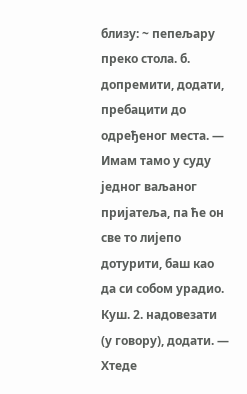близу: ~ пепељару преко стола. б. допремити, додати, пребацити до одређеног места. — Имам тамо у суду једног ваљаног пријатеља, па ће он све то лијепо дотурити, баш као да си собом урадио. Куш. 2. надовезати (у говору), додати. — Хтеде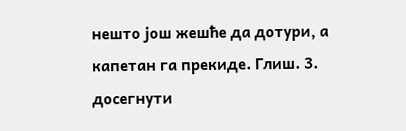нешто још жешће да дотури, а капетан га прекиде. Глиш. 3. досегнути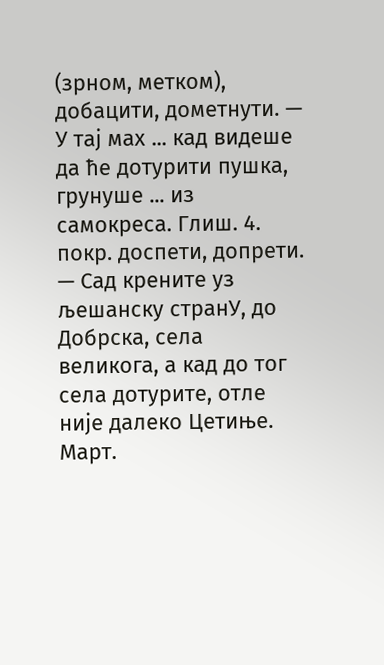(зрном, метком), добацити, дометнути. — У тај мах ... кад видеше да ће дотурити пушка, грунуше ... из самокреса. Глиш. 4. покр. доспети, допрети. — Сад крените уз љешанску странУ, до Добрска, села великога, а кад до тог села дотурите, отле није далеко Цетиње. Март.